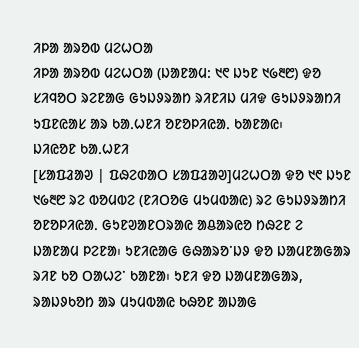ᱤᱞᱟ ᱟᱨᱚᱵ ᱢᱮᱦᱛᱟ
ᱤᱞᱟ ᱟᱨᱚᱵ ᱢᱮᱦᱛᱟ (ᱡᱟᱱᱟᱢ: ᱑᱖ ᱡᱩᱱ ᱑᱙᱓᱘) ᱫᱚ ᱥᱤᱧᱚᱛ ᱨᱮᱱᱟᱜ ᱜᱩᱡᱽᱨᱟᱴ ᱨᱤᱱᱤᱡ ᱢᱤᱫ ᱜᱩᱡᱽᱨᱟᱴᱤ ᱩᱯᱱᱭᱟᱥ ᱟᱨ ᱠᱟᱹᱦᱱᱤ ᱚᱱᱚᱞᱤᱭᱟᱹ ᱠᱟᱱᱟᱭ᱾
ᱡᱤᱭᱚᱱ ᱠᱟᱹᱦᱱᱤ
[ᱥᱟᱯᱲᱟᱣ | ᱯᱷᱮᱰᱟᱛ ᱥᱟᱯᱲᱟᱣ]ᱢᱮᱦᱛᱟ ᱫᱚ ᱑᱖ ᱡᱩᱱ ᱑᱙᱓᱘ ᱨᱮ ᱵᱚᱢᱵᱮ (ᱱᱤᱛᱚᱜ ᱢᱩᱢᱵᱟᱭ) ᱨᱮ ᱜᱩᱡᱽᱨᱟᱴᱤ ᱚᱱᱚᱞᱤᱭᱟᱹ ᱜᱩᱱᱣᱟᱱᱛᱨᱟᱭ ᱟᱪᱟᱨᱭᱚ ᱴᱷᱮᱱ ᱮ ᱡᱟᱱᱟᱢ ᱞᱮᱱᱟ᱾ ᱩᱱᱤᱭᱟᱜ ᱜᱷᱟᱨᱚᱸᱡᱽ ᱫᱚ ᱡᱟᱢᱱᱟᱜᱟᱨ ᱨᱤᱱ ᱠᱚ ᱛᱟᱦᱮᱸ ᱠᱟᱱᱟ᱾ ᱩᱱᱤ ᱫᱚ ᱡᱟᱢᱱᱟᱜᱟᱨ, ᱨᱟᱡᱽᱠᱚᱴ ᱟᱨ ᱢᱩᱢᱵᱟᱭ ᱠᱷᱚᱱ ᱟᱡᱟᱜ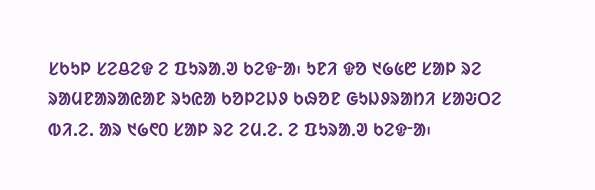ᱥᱠᱩᱞ ᱥᱮᱪᱮᱫ ᱮ ᱯᱩᱨᱟᱹᱣ ᱠᱮᱫᱼᱟ᱾ ᱩᱱᱤ ᱫᱚ ᱑᱙᱕᱘ ᱥᱟᱞ ᱨᱮ ᱨᱟᱢᱱᱟᱨᱟᱭᱟᱱ ᱨᱩᱭᱟ ᱠᱚᱞᱮᱡᱽ ᱠᱷᱚᱱ ᱜᱩᱡᱽᱨᱟᱴᱤ ᱥᱟᱶᱛᱮ ᱵᱤ.ᱮ. ᱟᱨ ᱑᱙᱖᱐ ᱥᱟᱞ ᱨᱮ ᱮᱢ.ᱮ. ᱮ ᱯᱩᱨᱟᱹᱣ ᱠᱮᱫᱼᱟ᱾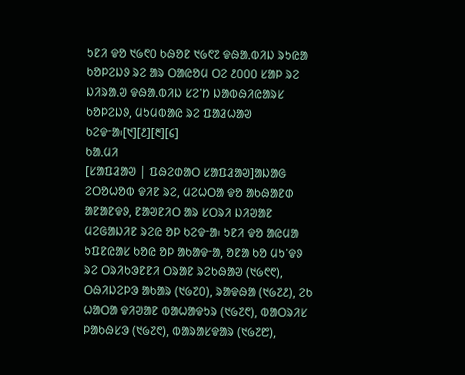ᱩᱱᱤ ᱫᱚ ᱑᱙᱖᱐ ᱠᱷᱚᱱ ᱑᱙᱖᱗ ᱫᱷᱟᱹᱵᱤᱡ ᱨᱩᱭᱟ ᱠᱚᱞᱮᱡᱽ ᱨᱮ ᱟᱨ ᱛᱟᱭᱚᱢ ᱛᱮ ᱒᱐᱐᱐ ᱥᱟᱞ ᱨᱮ ᱡᱤᱨᱟᱹᱣ ᱫᱷᱟᱹᱵᱤᱡ ᱥᱮᱸᱴ ᱡᱟᱵᱷᱤᱭᱟᱨᱥ ᱠᱚᱞᱮᱡᱽ, ᱢᱩᱢᱵᱟᱭ ᱨᱮ ᱯᱟᱲᱦᱟᱣ ᱠᱮᱫᱼᱟ᱾[᱑][᱒][᱓][᱔]
ᱠᱟᱹᱢᱤ
[ᱥᱟᱯᱲᱟᱣ | ᱯᱷᱮᱰᱟᱛ ᱥᱟᱯᱲᱟᱣ]ᱟᱡᱟᱜ ᱮᱛᱚᱦᱚᱵ ᱫᱤᱱ ᱨᱮ, ᱢᱮᱦᱛᱟ ᱫᱚ ᱟᱠᱷᱟᱱᱰ ᱟᱱᱟᱱᱫᱽ, ᱱᱟᱣᱱᱤᱛ ᱟᱨ ᱥᱛᱨᱤ ᱡᱤᱣᱟᱱ ᱢᱮᱜᱟᱡᱤᱱ ᱨᱮᱭ ᱚᱞ ᱠᱮᱫᱼᱟ᱾ ᱩᱱᱤ ᱫᱚ ᱟᱭᱢᱟ ᱩᱯᱱᱭᱟᱥ ᱠᱚᱭ ᱚᱞ ᱟᱠᱟᱫᱼᱟ, ᱚᱱᱟ ᱠᱚ ᱢᱩᱸᱫᱽ ᱨᱮ ᱛᱨᱤᱠᱳᱱᱱᱤ ᱛᱨᱟᱱ ᱨᱮᱠᱷᱟᱣ (᱑᱙᱖᱖), ᱛᱷᱤᱡᱮᱞᱳ ᱟᱠᱟᱨ (᱑᱙᱗᱐), ᱨᱟᱫᱷᱟ (᱑᱙᱗᱒), ᱮᱠ ᱦᱟᱛᱟ ᱫᱤᱣᱟᱱ ᱵᱟᱦᱟᱫᱩᱨ (᱑᱙᱗᱖), ᱵᱟᱛᱨᱤᱥ ᱞᱟᱠᱷᱥᱳ (᱑᱙᱗᱖), ᱵᱟᱨᱟᱥᱫᱟᱨ (᱑᱙᱗᱘),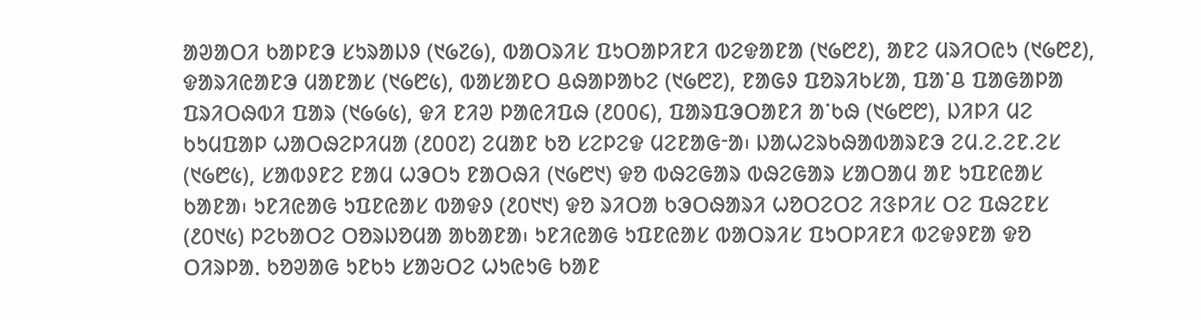ᱟᱣᱟᱛᱤ ᱠᱟᱞᱱᱳ ᱥᱩᱨᱟᱡᱽ (᱑᱙᱗᱙), ᱵᱟᱛᱨᱤᱥ ᱯᱩᱛᱟᱞᱤᱱᱤ ᱵᱮᱫᱟᱱᱟ (᱑᱙᱘᱒), ᱟᱱᱮ ᱢᱨᱤᱛᱭᱩ (᱑᱙᱘᱒), ᱫᱟᱨᱤᱭᱟᱱᱳ ᱢᱟᱱᱟᱥ (᱑᱙᱘᱕), ᱵᱟᱥᱟᱱᱛ ᱪᱷᱟᱞᱟᱠᱮ (᱑᱙᱘᱗), ᱱᱟᱜᱽ ᱯᱚᱨᱤᱠᱥᱟ, ᱯᱟᱸᱪ ᱯᱟᱜᱟᱞᱟ ᱯᱨᱤᱛᱷᱵᱤ ᱯᱟᱨ (᱑᱙᱙᱕), ᱫᱤ ᱱᱤᱣ ᱞᱟᱭᱤᱯᱷ (᱒᱐᱐᱔), ᱯᱟᱨᱯᱳᱛᱟᱱᱤ ᱟᱸᱠᱷ (᱑᱙᱘᱘), ᱡᱤᱞᱤ ᱢᱮ ᱠᱩᱢᱯᱟᱞ ᱦᱟᱛᱷᱮᱞᱤᱢᱟ (᱒᱐᱐᱗) ᱮᱢᱟᱱ ᱠᱚ ᱥᱮᱞᱮᱫ ᱢᱮᱱᱟᱜᱼᱟ᱾ ᱡᱟᱦᱮᱨᱠᱷᱟᱵᱟᱨᱱᱳ ᱮᱢ.ᱮ.ᱮᱱ.ᱮᱥ (᱑᱙᱘᱕), ᱥᱟᱵᱽᱱᱮ ᱱᱟᱢ ᱦᱳᱛᱩ ᱱᱟᱛᱷᱤ (᱑᱙᱘᱑) ᱫᱚ ᱵᱷᱮᱜᱟᱨ ᱵᱷᱮᱜᱟᱨ ᱥᱟᱛᱟᱢ ᱟᱱ ᱩᱯᱱᱭᱟᱥ ᱠᱟᱱᱟ᱾ ᱩᱱᱤᱭᱟᱜ ᱩᱯᱱᱭᱟᱥ ᱵᱟᱫᱽ (᱒᱐᱑᱑) ᱫᱚ ᱨᱤᱛᱟ ᱠᱳᱛᱷᱟᱨᱤ ᱦᱚᱛᱮᱛᱮ ᱤᱝᱞᱤᱥ ᱛᱮ ᱯᱷᱮᱱᱥ (᱒᱐᱑᱕) ᱞᱮᱠᱟᱛᱮ ᱛᱚᱨᱡᱚᱢᱟ ᱟᱠᱟᱱᱟ᱾ ᱩᱱᱤᱭᱟᱜ ᱩᱯᱱᱭᱟᱥ ᱵᱟᱛᱨᱤᱥ ᱯᱩᱛᱞᱤᱱᱤ ᱵᱮᱫᱽᱱᱟ ᱫᱚ ᱛᱤᱨᱞᱟᱹ ᱠᱚᱣᱟᱜ ᱩᱱᱠᱩ ᱥᱟᱶᱛᱮ ᱦᱩᱭᱩᱜ ᱠᱟᱱ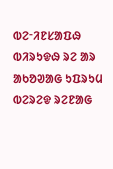ᱵᱮᱼᱤᱱᱥᱟᱯᱷ ᱵᱤᱨᱩᱫᱷ ᱨᱮ ᱟᱨ ᱟᱠᱚᱣᱟᱜ ᱩᱯᱨᱩᱢ ᱵᱮᱨᱮᱫ ᱨᱮᱱᱟᱜ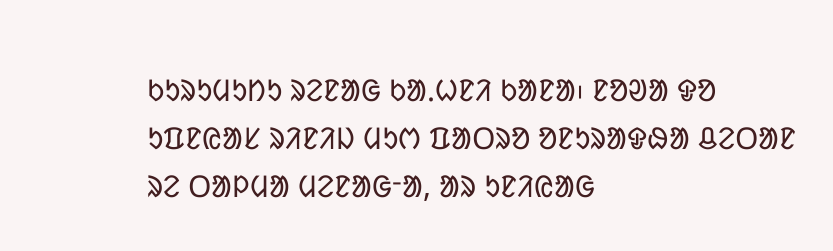ᱠᱩᱨᱩᱢᱩᱴᱩ ᱨᱮᱱᱟᱜ ᱠᱟᱹᱦᱱᱤ ᱠᱟᱱᱟ᱾ ᱱᱚᱣᱟ ᱫᱚ ᱩᱯᱱᱭᱟᱥ ᱨᱤᱱᱤᱡ ᱢᱩᱬ ᱯᱟᱛᱨᱚ ᱚᱱᱩᱨᱟᱫᱷᱟ ᱪᱮᱛᱟᱱ ᱨᱮ ᱛᱟᱞᱢᱟ ᱢᱮᱱᱟᱜᱼᱟ, ᱟᱨ ᱩᱱᱤᱭᱟᱜ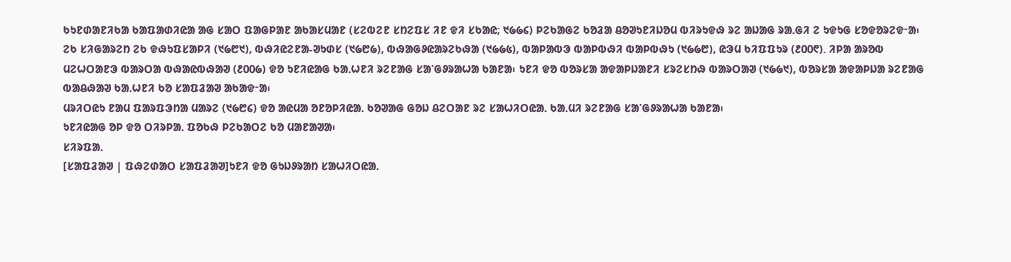ᱠᱩᱱᱰᱟᱱᱤᱠᱟ ᱠᱟᱯᱟᱰᱤᱭᱟ ᱟᱜ ᱥᱟᱛ ᱯᱟᱜᱞᱟᱱ ᱟᱠᱟᱥᱢᱟᱱ (ᱥᱮᱵᱮᱱ ᱥᱴᱮᱯᱥ ᱤᱱ ᱫᱤ ᱥᱠᱟᱭ; ᱑᱙᱙᱔) ᱞᱮᱠᱟᱜᱮ ᱠᱚᱲᱟ ᱪᱚᱣᱩᱱᱤᱡᱚᱢ ᱵᱤᱨᱩᱫᱷ ᱨᱮ ᱟᱡᱟᱜ ᱨᱟᱹᱜᱤ ᱮ ᱩᱫᱩᱜ ᱥᱚᱫᱚᱨᱮᱫᱼᱟ᱾
ᱮᱠ ᱥᱤᱜᱟᱨᱮᱴ ᱮᱠ ᱫᱷᱩᱯᱥᱟᱞᱤ (᱑᱙᱘᱑), ᱵᱷᱤᱭᱮᱱᱟ-ᱣᱩᱰᱥ (᱑᱙᱘᱙), ᱵᱷᱟᱜᱽᱭᱟᱨᱮᱠᱷᱟ (᱑᱙᱙᱕), ᱵᱟᱞᱟᱵᱳ ᱵᱟᱞᱵᱷᱤ ᱵᱟᱞᱵᱷᱩ (᱑᱙᱙᱘), ᱭᱳᱢ ᱠᱤᱯᱯᱩᱨ (᱒᱐᱐᱖). ᱤᱞᱟ ᱟᱨᱚᱵ ᱢᱮᱦᱛᱟᱱᱳ ᱵᱟᱨᱛᱟ ᱵᱷᱟᱭᱵᱷᱟᱣ (᱒᱐᱐᱙) ᱫᱚ ᱩᱱᱤᱭᱟᱜ ᱠᱟᱹᱦᱱᱤ ᱨᱮᱱᱟᱜ ᱥᱟᱸᱜᱽᱨᱟᱦᱟ ᱠᱟᱱᱟ᱾ ᱩᱱᱤ ᱫᱚ ᱵᱚᱨᱥᱟ ᱟᱫᱟᱞᱡᱟᱱᱤ ᱥᱨᱮᱥᱴᱷ ᱵᱟᱨᱛᱟᱣ (᱑᱙᱙᱑), ᱵᱚᱨᱥᱟ ᱟᱫᱟᱞᱡᱟ ᱨᱮᱱᱟᱜ ᱵᱟᱪᱷᱟᱣ ᱠᱟᱹᱦᱱᱤ ᱠᱚ ᱥᱟᱯᱲᱟᱣ ᱟᱠᱟᱫᱼᱟ᱾
ᱢᱨᱤᱛᱭᱩ ᱱᱟᱢ ᱯᱟᱨᱯᱳᱴᱟ ᱢᱟᱨᱮ (᱑᱙᱘᱔) ᱫᱚ ᱟᱭᱢᱟ ᱚᱱᱚᱞᱤᱭᱟᱹ ᱠᱚᱣᱟᱜ ᱜᱚᱡ ᱪᱮᱛᱟᱱ ᱨᱮ ᱥᱟᱦᱤᱛᱭᱟᱹ ᱠᱟᱹᱢᱤ ᱨᱮᱱᱟᱜ ᱥᱟᱸᱜᱽᱨᱟᱦᱟ ᱠᱟᱱᱟ᱾
ᱩᱱᱤᱭᱟᱜ ᱚᱞ ᱫᱚ ᱛᱤᱨᱞᱟᱹ ᱯᱚᱠᱷ ᱞᱮᱠᱟᱛᱮ ᱠᱚ ᱢᱟᱱᱟᱣᱟ᱾
ᱥᱤᱨᱯᱟᱹ
[ᱥᱟᱯᱲᱟᱣ | ᱯᱷᱮᱰᱟᱛ ᱥᱟᱯᱲᱟᱣ]ᱩᱱᱤ ᱫᱚ ᱜᱩᱡᱽᱨᱟᱴ ᱥᱟᱦᱤᱛᱭᱟᱹ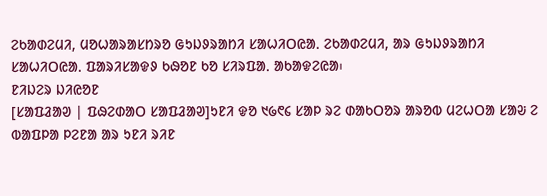ᱮᱠᱟᱰᱮᱢᱤ, ᱢᱚᱦᱟᱨᱟᱥᱴᱨᱚ ᱜᱩᱡᱽᱨᱟᱴᱤ ᱥᱟᱦᱤᱛᱭᱟᱹ ᱮᱠᱟᱰᱮᱢᱤ, ᱟᱨ ᱜᱩᱡᱽᱨᱟᱴᱤ ᱥᱟᱦᱤᱛᱭᱟᱹ ᱯᱟᱨᱤᱥᱟᱫᱽ ᱠᱷᱚᱱ ᱠᱚ ᱥᱤᱨᱯᱟᱹ ᱟᱠᱟᱫᱮᱭᱟ᱾
ᱱᱤᱡᱮᱨ ᱡᱤᱭᱚᱱ
[ᱥᱟᱯᱲᱟᱣ | ᱯᱷᱮᱰᱟᱛ ᱥᱟᱯᱲᱟᱣ]ᱩᱱᱤ ᱫᱚ ᱑᱙᱖᱔ ᱥᱟᱞ ᱨᱮ ᱰᱟᱠᱛᱚᱨ ᱟᱨᱚᱵ ᱢᱮᱦᱛᱟ ᱥᱟᱶ ᱮ ᱵᱟᱯᱞᱟ ᱞᱮᱱᱟ ᱟᱨ ᱩᱱᱤ ᱨᱤᱱ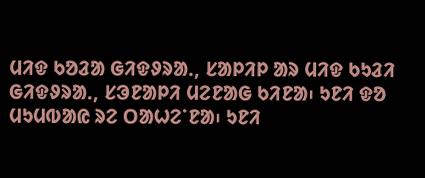ᱢᱤᱫ ᱠᱚᱲᱟ ᱜᱤᱫᱽᱨᱟᱹ, ᱥᱟᱞᱤᱞ ᱟᱨ ᱢᱤᱫ ᱠᱩᱲᱤ ᱜᱤᱫᱽᱨᱟᱹ, ᱥᱳᱱᱟᱞᱤ ᱢᱮᱱᱟᱜ ᱠᱤᱱᱟ᱾ ᱩᱱᱤ ᱫᱚ ᱢᱩᱢᱵᱟᱭ ᱨᱮ ᱛᱟᱦᱮᱸᱱᱟ᱾ ᱩᱱᱤ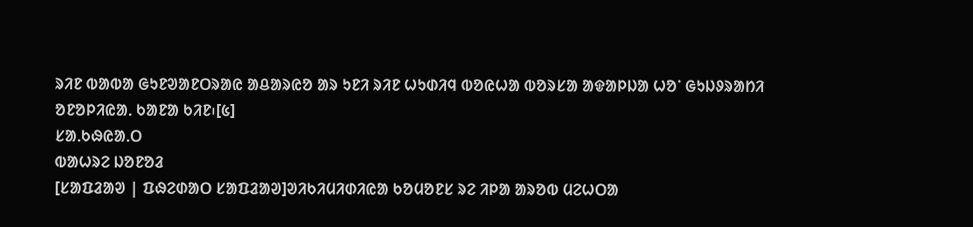ᱨᱤᱱ ᱵᱟᱵᱟ ᱜᱩᱱᱣᱟᱱᱛᱨᱟᱭ ᱟᱪᱟᱨᱭᱚ ᱟᱨ ᱩᱱᱤ ᱨᱤᱱ ᱦᱩᱰᱤᱧ ᱵᱚᱭᱦᱟ ᱵᱚᱨᱥᱟ ᱟᱫᱟᱞᱡᱟ ᱦᱚᱸ ᱜᱩᱡᱽᱨᱟᱴᱤ ᱚᱱᱚᱞᱤᱭᱟᱹ ᱠᱟᱱᱟ ᱠᱤᱱ᱾[᱕]
ᱥᱟᱹᱠᱷᱭᱟᱹᱛ
ᱵᱟᱦᱨᱮ ᱡᱚᱱᱚᱲ
[ᱥᱟᱯᱲᱟᱣ | ᱯᱷᱮᱰᱟᱛ ᱥᱟᱯᱲᱟᱣ]ᱣᱤᱠᱤᱢᱤᱰᱤᱭᱟ ᱠᱚᱢᱚᱱᱥ ᱨᱮ ᱤᱞᱟ ᱟᱨᱚᱵ ᱢᱮᱦᱛᱟ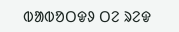ᱵᱟᱵᱚᱛᱫᱽ ᱛᱮ ᱨᱮᱫ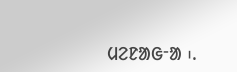ᱢᱮᱱᱟᱜᱼᱟ ᱾.